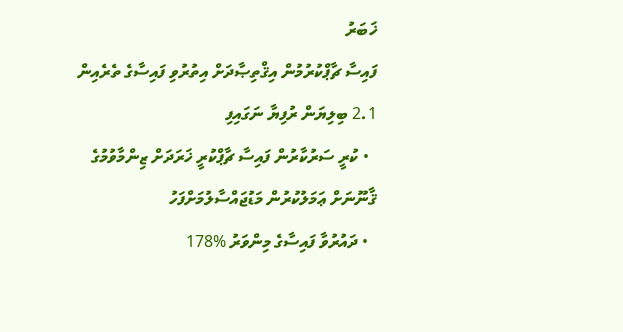ޚަބަރު
ފައިސާ ޗާޕްކުރުމުން އިޤްތިޞާދަށް އިތުރުވި ފައިސާގެ ތެރެއިން 2.1 ބިލިޔަން ރުފިޔާ ނަގައިފި
  • ކުރީ ސަރުކާރުން ފައިސާ ޗާޕްކުރީ ޚަރަދަށް ޒިންމާވުމުގެ ޤާނޫނަށް ޢަމަލުކުރުން މަޑުޖައްސާލުމަށްފަހު
  • ދައުރުވާ ފައިސާގެ މިންވަރު %178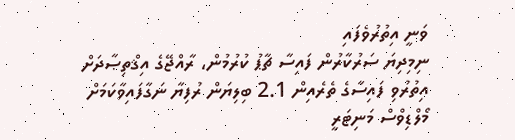ވަނީ އިތުރުވެފައި
ނިމިދިޔަ ސަރުކާރުން ފައިސާ ޗާޕު ކުރުމުން، ރާއްޖޭގެ އިޤްތިޞާދަށް އިތުރުވި ފައިސާގެ ތެރެއިން 2.1 ބިލިޔަން ރުފިޔާ ނަގާފައިވާކަމަށް މޯލްޑިވްސް މަނިޓަރީ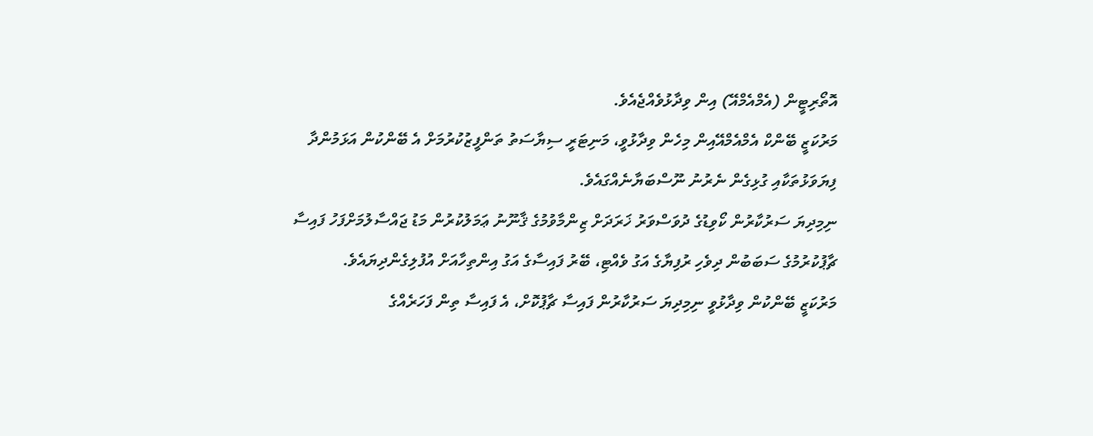އޮތޯރިޓީން (އެމްއެމްއޭ) އިން ވިދާޅުވެއްޖެއެވެ.
މަރުކަޒީ ބޭންކް އެމްއެމްއޭއިން މިހެން ވިދާޅުވީ، މަނިޓަރީ ސިޔާސަތު ތަންފީޒުކުރުމަށް އެ ބޭންކުން އަޅަމުންދާ ފިޔަވަޅުތަކާއި ގުޅިގެން ނެރުނު ނޫސްބަޔާނެއްގައެވެ.
ނިމިދިޔަ ސަރުކާރުން ކޯވިޑުގެ ދުވަސްވަރު ޚަރަދަށް ޒިންމާވުމުގެ ޤާނޫނު ޢަމަލުކުރުން މަޑު ޖައްސާލުމަށްފަހު ފައިސާ ޗާޕުކުރުމުގެ ސަބަބުން ދިވެހި ރުފިޔާގެ އަގު ވެއްޓި، ބޭރު ފައިސާގެ އަގު އިންތިހާއަށް އުފުލިގެންދިޔައެވެ.
މަރުކަޒީ ބޭންކުން ވިދާޅުވީ ނިމިދިޔަ ސަރުކާރުން ފައިސާ ޗާޕުކޮށް، އެ ފައިސާ ތިން ފަހަރެއްގެ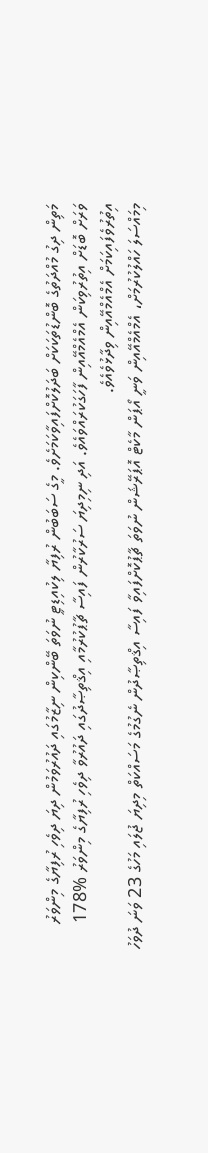މަތިން ދިގު މުއްދަތުގެ ބޮންޑުތަކަކަށް ބަދަލުކޮށްފައިވާކަމަށެވެ. މީގެ ސަބަބުން ރުފިޔާ ލިކުއިޑިޓީ ނުވަތަ ބޭންކިން ނިޒާމުގައި ދައުރުވަމުން ދިޔަ ދިވެހި ރުފިޔާގެ މިންވަރު ވަރަށް ބޮޑަށް އިތުރުވިކަން އެމްއެމްއޭއިން ފާހަގަކުރައްވައެވެ. އަދި ނިމިދިޔަ ސަރުކާރުން ފައިސާ ޗާޕުކުރުމާއި އިޤްތިޞާދުގައި ދައުރުވާ ދިވެހި ރުފިޔާގެ މިންވަރު %178 އިތުރުވެފައިކަމަށް އެމްއެމްއޭއިން ވިދާޅުވެއެވެ.
މިމައްސަލަ ހައްލުކުރުމަށް، އެމްއެމްއޭއިން ވަނީ އޯޕަން މާކެޓް އޮޕަރޭޝަން ނުވަތަ ޗާޕުކޮށްފައިވާ ފައިސާ އިޤްތިޞާދުން ނެގުމުގެ މަސައްކަތް މިދިޔަ ޖުލައި މަހުގެ 23 ވަނަ ދުވަހު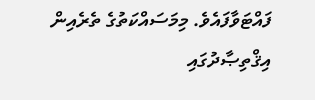ފައްޓަވާފައެވެ. މިމަސައްކަތުގެ ތެރެއިން އިޤްތިޞާދުގައި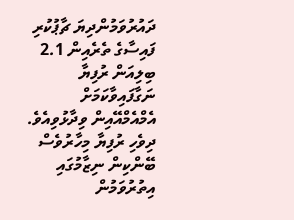ދައުރުވަމުންދިޔަ ޗާޕުކުރި ފައިސާގެ ތެރެއިން 2.1 ބިލިއަން ރުފިޔާ ނަގާފައިވާކަމަށް އެމްއެމްއޭއިން ވިދާޅުވިއެވެ.
ދިވެހި ރުފިޔާ މިހާރުވެސް ބޭންކިން ނިޒާމުގައި އިތުރުވަމުން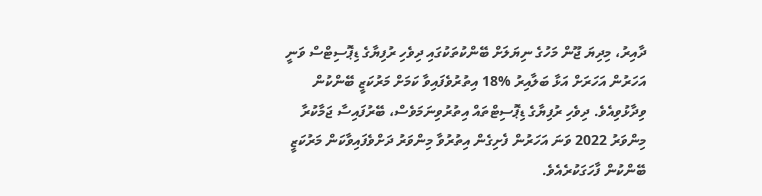ދާއިރު، މިދިޔަ ޖޫން މަހުގެ ނިޔަލަށް ބޭންކުތަކުގައި ދިވެހި ރުފިޔާގެ ޑިޕޮސިޓްސް ވަނީ އަހަރުން އަހަރަށް އަޅާ ބަލާއިރު %18 އިތުރުވެފައިވާ ކަމަށް މަރުކަޒީ ބޭންކުން ވިދާޅުވިއެވެ. ދިވެހި ރުފިޔާގެ ޑިޕޮސިޓްތައް އިތުރުވިނަމަވެސް، ބޭރުފައިސާ ޖަމާކުރާ މިންވަރު 2022 ވަނަ އަހަރުން ފެށިގެން އިތުރުވާ މިންވަރު ދަށްވެފައިވާކަން މަރުކަޒީ ބޭންކުން ފާހަގަކުރެއެވެ.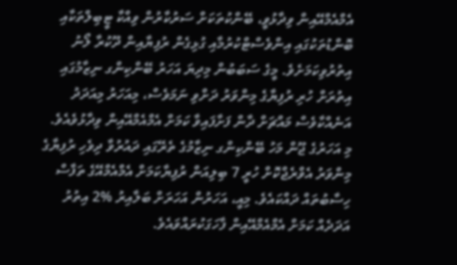އެމްއެމްއޭއިން ވިދާޅުވީ، ބޭންކުތަކަށް ސަރުކާރުން ވިއްކާ ޓީބިލްތަކާއި ބޮންޑުތަކުގައި އިންވެސްޓްކުރުމާއި ގުޅިގެން ރުފިޔާއިން ދޫކުރާ ލޯނު އިތުރުވިކަމަށެވެ. މީގެ ސަބަބުން މިދިޔަ އަހަރު ބޭންކިންގ ނިޒާމުގައި އިތުރަށް ހުރި ރުފިޔާގެ މިންވަރު ދަށްވި ނަމަވެސް، މިއަހަރު މިއަދަދު އަނެއްކާވެސް މައްޗަށް ދާން ފަށާފައިވާ ކަމަށް އެމްއެމްއޭއިން ވިދާޅުވެއެވެ.
މި އަހަރުގެ ޖޫން މަހު ބޭންކިންގ ނިޒާމުގެ ތެރޭގައި ދައުރުވާ ދިވެހި ރުފިޔާގެ މިންވަރު އެވްރެޖްކޮށް ހުރީ 7 ބިލިއަން ރުފިޔާކަމަށް އެމްއެމްއޭގެ ތަފާސް ހިސާބުތައް ދައްކައެވެ. މިއީ، އަހަރުން އަހަރަށް ބަލާއިރު %2 އިތުރު އަދަދެއް ކަމަށް އެމްއެމްއޭއިން ފާހަގަކުރައްވައެވެ.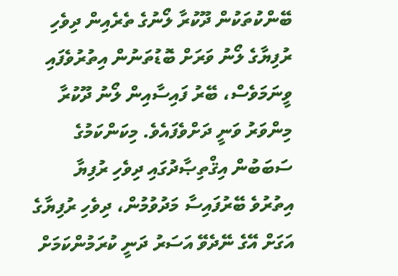ބޭންކުތަކުން ދޫކުރާ ލޯނުގެ ތެރެއިން ދިވެހި ރުފިޔާގެ ލޯނު ވަރަށް ބޮޑުތަނުން އިތުރުވެފައި ވީނަމަވެސް، ބޭރު ފައިސާއިން ލޯނު ދޫކުރާ މިންވަރު ވަނީ ދަށްވެފައެވެ. މިކަންކަމުގެ ސަބަބުން އިޤްތިޞާދުގައި ދިވެހި ރުފިޔާ އިތުރުވެ ބޭރުފައިސާ މަދުވުމުން، ދިވެހި ރުފިޔާގެ އަގަށް އޭގެ ނޭދެވޭ އަސަރު ދަނީ ކުރަމުންކަމަށް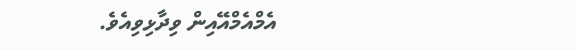އެމްއެމްއޭއިން ވިދާޅިވިއެވެ.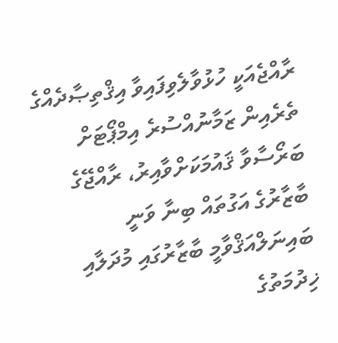ރާއްޖެއަކީ ހުޅުވާލެވިފައިވާ އިޤްތިޞާދެއްގެ ތެރެއިން ޒަމާނުއްސުރެ އިމްޕޯޓަށް ބަރޯސާވާ ޤައުމަކަށްވާއިރު، ރާއްޖޭގެ ބާޒާރުގެ އަގުތައް ބިނާ ވަނީ ބައިނަލްއަޤްވާމީ ބާޒާރުގައި މުދަލާއި ޚިދުމަތުގެ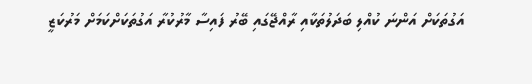އަގުތަކަށް އަންނަ ކުއްލި ބަދަލުތަކާއި ރާއްޖޭގައި ބޭރު ފައިސާ މާރުކުރާ އަގުތަކަށްކަމަށް މަރުކަޒީ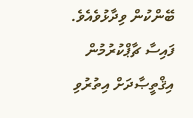ބޭންކުން ވިދާޅުވެއެވެ.
ފައިސާ ޗާޕްކުރުމުން އިޤްތީޞާދަށް އިތުރުވި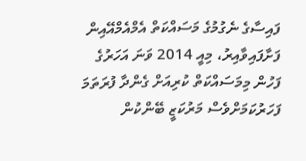ފައިސާގެ ނެގުމުގެ މަސައްކަތް އެމްއެމްއޭއިން ފަށާފައިވާއިރު، މިއީ 2014 ވަނަ އަހަރުގެ ފަހުން މިމަސައްކަތް ކުރިއަށް ގެންދާ ފުރަތަމަ ފަހަރުކަމަށްވެސް މަރުކަޒީ ބޭންކުން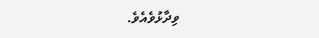ވިދާޅުވެއެވެ.